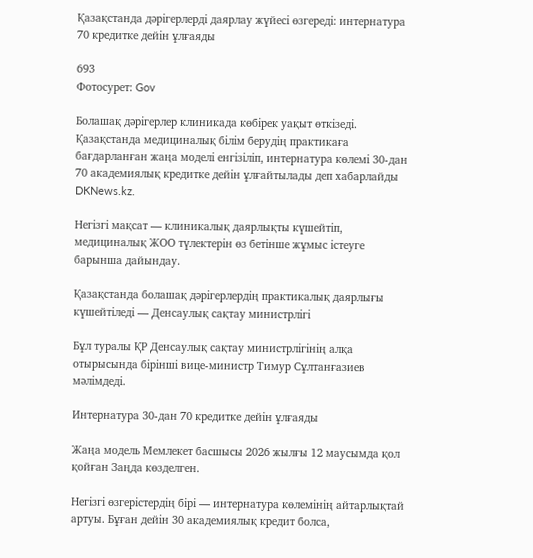Қазақстанда дәрігерлерді даярлау жүйесі өзгереді: интернатура 70 кредитке дейін ұлғаяды

693
Фотосурет: Gov

Болашақ дәрігерлер клиникада көбірек уақыт өткізеді. Қазақстанда медициналық білім берудің практикаға бағдарланған жаңа моделі енгізіліп, интернатура көлемі 30-дан 70 академиялық кредитке дейін ұлғайтылады деп хабарлайды DKNews.kz.

Негізгі мақсат — клиникалық даярлықты күшейтіп, медициналық ЖОО түлектерін өз бетінше жұмыс істеуге барынша дайындау.

Қазақстанда болашақ дәрігерлердің практикалық даярлығы күшейтіледі — Денсаулық сақтау министрлігі

Бұл туралы ҚР Денсаулық сақтау министрлігінің алқа отырысында бірінші вице-министр Тимур Сұлтанғазиев мәлімдеді.

Интернатура 30-дан 70 кредитке дейін ұлғаяды

Жаңа модель Мемлекет басшысы 2026 жылғы 12 маусымда қол қойған Заңда көзделген.

Негізгі өзгерістердің бірі — интернатура көлемінің айтарлықтай артуы. Бұған дейін 30 академиялық кредит болса,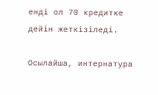енді ол 70 кредитке дейін жеткізіледі.

Осылайша, интернатура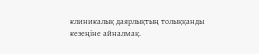клиникалық даярлықтың толыққанды кезеңіне айналмақ.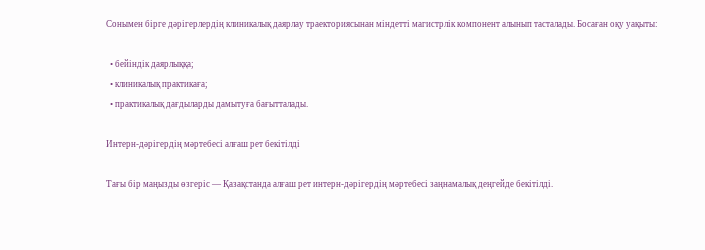Сонымен бірге дәрігерлердің клиникалық даярлау траекториясынан міндетті магистрлік компонент алынып тасталады. Босаған оқу уақыты:

  • бейіндік даярлыққа;
  • клиникалық практикаға;
  • практикалық дағдыларды дамытуға бағытталады.

Интерн-дәрігердің мәртебесі алғаш рет бекітілді

Тағы бір маңызды өзгеріс — Қазақстанда алғаш рет интерн-дәрігердің мәртебесі заңнамалық деңгейде бекітілді.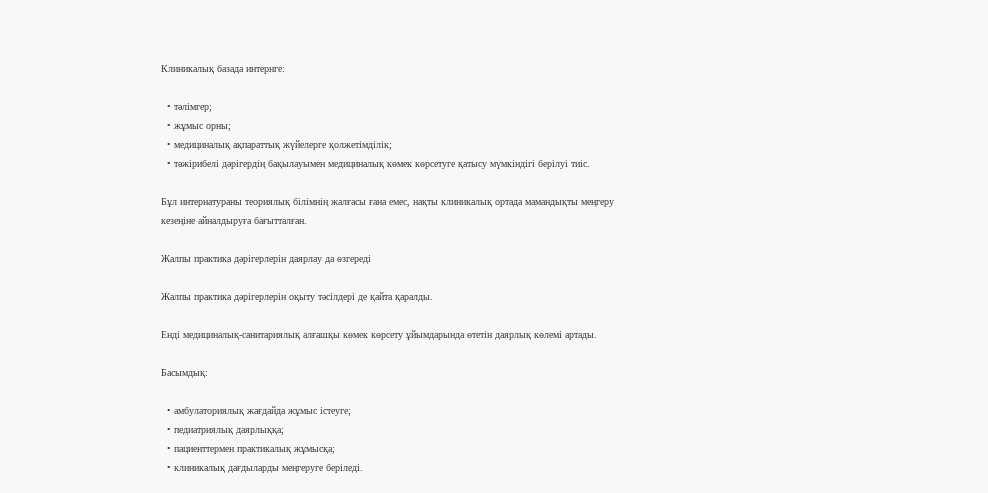Клиникалық базада интернге:

  • тәлімгер;
  • жұмыс орны;
  • медициналық ақпараттық жүйелерге қолжетімділік;
  • тәжірибелі дәрігердің бақылауымен медициналық көмек көрсетуге қатысу мүмкіндігі берілуі тиіс.

Бұл интернатураны теориялық білімнің жалғасы ғана емес, нақты клиникалық ортада мамандықты меңгеру кезеңіне айналдыруға бағытталған.

Жалпы практика дәрігерлерін даярлау да өзгереді

Жалпы практика дәрігерлерін оқыту тәсілдері де қайта қаралды.

Енді медициналық-санитариялық алғашқы көмек көрсету ұйымдарында өтетін даярлық көлемі артады.

Басымдық:

  • амбулаториялық жағдайда жұмыс істеуге;
  • педиатриялық даярлыққа;
  • пациенттермен практикалық жұмысқа;
  • клиникалық дағдыларды меңгеруге беріледі.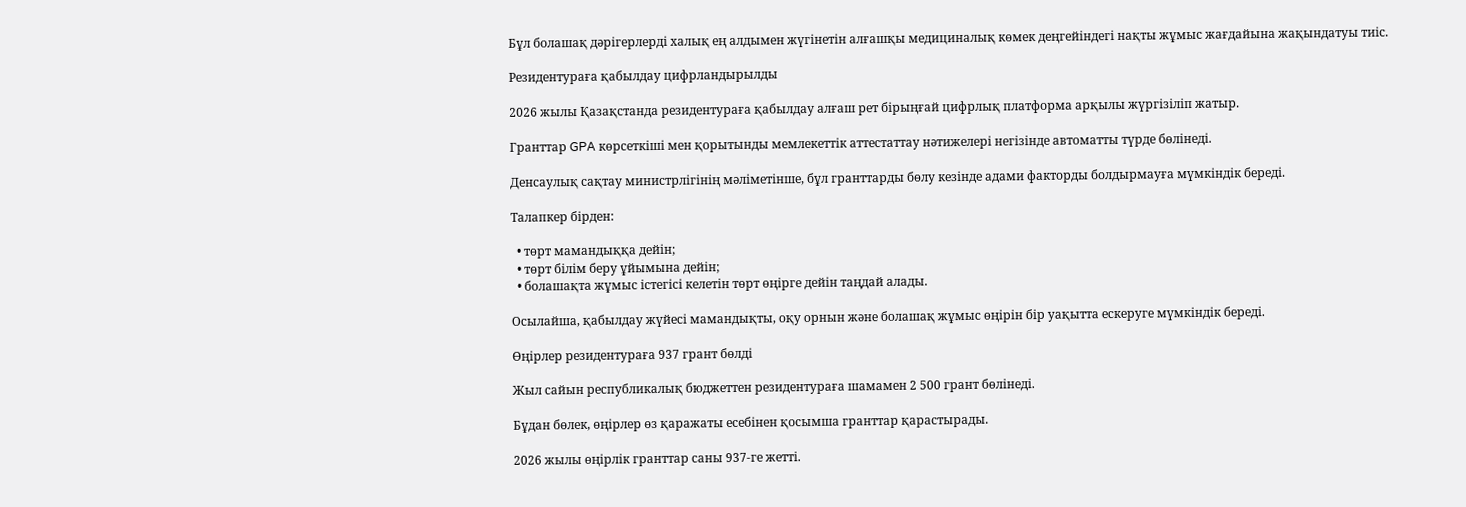Бұл болашақ дәрігерлерді халық ең алдымен жүгінетін алғашқы медициналық көмек деңгейіндегі нақты жұмыс жағдайына жақындатуы тиіс.

Резидентураға қабылдау цифрландырылды

2026 жылы Қазақстанда резидентураға қабылдау алғаш рет бірыңғай цифрлық платформа арқылы жүргізіліп жатыр.

Гранттар GPA көрсеткіші мен қорытынды мемлекеттік аттестаттау нәтижелері негізінде автоматты түрде бөлінеді.

Денсаулық сақтау министрлігінің мәліметінше, бұл гранттарды бөлу кезінде адами факторды болдырмауға мүмкіндік береді.

Талапкер бірден:

  • төрт мамандыққа дейін;
  • төрт білім беру ұйымына дейін;
  • болашақта жұмыс істегісі келетін төрт өңірге дейін таңдай алады.

Осылайша, қабылдау жүйесі мамандықты, оқу орнын және болашақ жұмыс өңірін бір уақытта ескеруге мүмкіндік береді.

Өңірлер резидентураға 937 грант бөлді

Жыл сайын республикалық бюджеттен резидентураға шамамен 2 500 грант бөлінеді.

Бұдан бөлек, өңірлер өз қаражаты есебінен қосымша гранттар қарастырады.

2026 жылы өңірлік гранттар саны 937-ге жетті.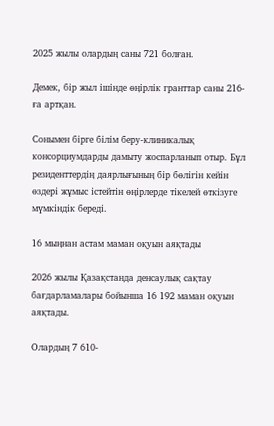2025 жылы олардың саны 721 болған.

Демек, бір жыл ішінде өңірлік гранттар саны 216-ға артқан.

Сонымен бірге білім беру-клиникалық консорциумдарды дамыту жоспарланып отыр. Бұл резиденттердің даярлығының бір бөлігін кейін өздері жұмыс істейтін өңірлерде тікелей өткізуге мүмкіндік береді.

16 мыңнан астам маман оқуын аяқтады

2026 жылы Қазақстанда денсаулық сақтау бағдарламалары бойынша 16 192 маман оқуын аяқтады.

Олардың 7 610-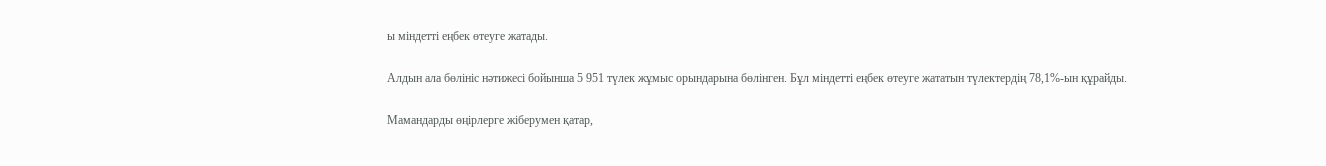ы міндетті еңбек өтеуге жатады.

Алдын ала бөлініс нәтижесі бойынша 5 951 түлек жұмыс орындарына бөлінген. Бұл міндетті еңбек өтеуге жататын түлектердің 78,1%-ын құрайды.

Мамандарды өңірлерге жіберумен қатар,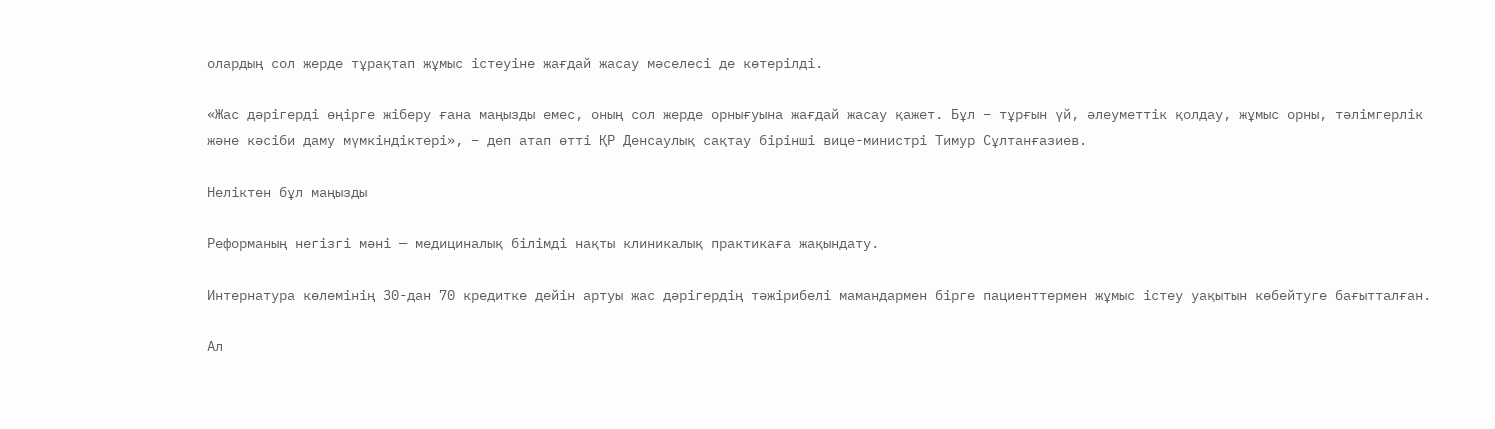олардың сол жерде тұрақтап жұмыс істеуіне жағдай жасау мәселесі де көтерілді.

«Жас дәрігерді өңірге жіберу ғана маңызды емес, оның сол жерде орнығуына жағдай жасау қажет. Бұл – тұрғын үй, әлеуметтік қолдау, жұмыс орны, тәлімгерлік және кәсіби даму мүмкіндіктері», – деп атап өтті ҚР Денсаулық сақтау бірінші вице-министрі Тимур Сұлтанғазиев.

Неліктен бұл маңызды

Реформаның негізгі мәні — медициналық білімді нақты клиникалық практикаға жақындату.

Интернатура көлемінің 30-дан 70 кредитке дейін артуы жас дәрігердің тәжірибелі мамандармен бірге пациенттермен жұмыс істеу уақытын көбейтуге бағытталған.

Ал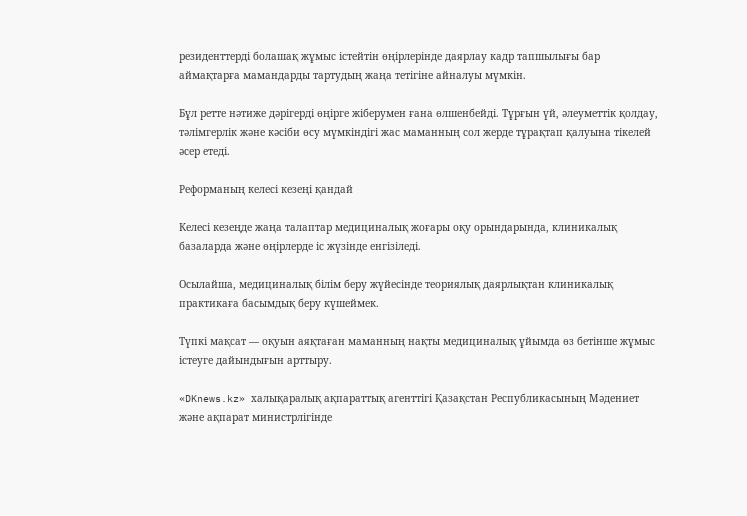резиденттерді болашақ жұмыс істейтін өңірлерінде даярлау кадр тапшылығы бар аймақтарға мамандарды тартудың жаңа тетігіне айналуы мүмкін.

Бұл ретте нәтиже дәрігерді өңірге жіберумен ғана өлшенбейді. Тұрғын үй, әлеуметтік қолдау, тәлімгерлік және кәсіби өсу мүмкіндігі жас маманның сол жерде тұрақтап қалуына тікелей әсер етеді.

Реформаның келесі кезеңі қандай

Келесі кезеңде жаңа талаптар медициналық жоғары оқу орындарында, клиникалық базаларда және өңірлерде іс жүзінде енгізіледі.

Осылайша, медициналық білім беру жүйесінде теориялық даярлықтан клиникалық практикаға басымдық беру күшеймек.

Түпкі мақсат — оқуын аяқтаған маманның нақты медициналық ұйымда өз бетінше жұмыс істеуге дайындығын арттыру.

«DKnews.kz» халықаралық ақпараттық агенттігі Қазақстан Республикасының Мәдениет және ақпарат министрлігінде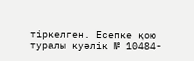тіркелген. Есепке қою туралы куәлік № 10484-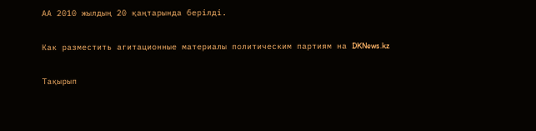АА 2010 жылдың 20 қаңтарында берілді.

Как разместить агитационные материалы политическим партиям на DKNews.kz

Тақырып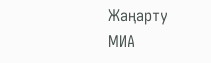Жаңарту
МИА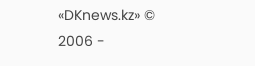«DKnews.kz» © 2006 -